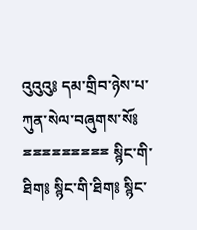འུའུའུ༔ དམ་གྲིབ་ཉེས་པ་ཀུན་སེལ་བཞུགས་སོ༔ ྈྈྈྈྈྈྈྈྈ སྙིང་གི་ཐིག༔ སྙིང་གི་ཐིག༔ སྙིང་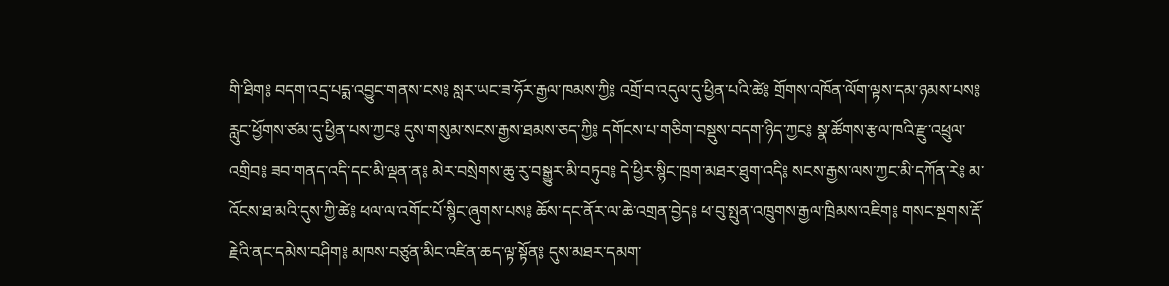གི་ཐིག༔ བདག་འདྲ་པདྨ་འབྱུང་གནས་ངས༔ སླར་ཡང་ཟ་ཧོར་རྒྱལ་ཁམས་ཀྱི༔ འགྲོ་བ་འདུལ་དུ་ཕྱིན་པའི་ཚེ༔ གྲོགས་འཁོན་ལོག་ལྟས་དམ་ཉམས་པས༔ རླུང་ཕྱོགས་ཙམ་དུ་ཕྱིན་པས་ཀྱང༔ དུས་གསུམ་སངས་རྒྱས་ཐམས་ཅད་ཀྱི༔ དགོངས་པ་གཅིག་བསྡུས་བདག་ཉིད་ཀྱང༔ སྣ་ཚོགས་རྩལ་ཁའི་རྫུ་འཕྲུལ་འགྲིབ༔ ཟབ་གནད་འདི་དང་མི་ལྡན་ན༔ མེར་བསྲེགས་ཆུ་རུ་བསྒྱུར་མི་བཏུབ༔ དེ་ཕྱིར་སྙིང་ཁྲག་མཐར་ཐུག་འདི༔ སངས་རྒྱས་ལས་ཀྱང་མི་དཀོན་རེ༔ མ་འོངས་ཐ་མའི་དུས་ཀྱི་ཚེ༔ ཕལ་ལ་འགོང་པོ་སྙིང་ཞུགས་པས༔ ཆོས་དང་ནོར་ལ་ཆེ་འགྲན་བྱེད༔ ཕ་བུ་སྤུན་འཁྲུགས་རྒྱལ་ཁྲིམས་འཇིག༔ གསང་སྔགས་རྡོ་རྗེའི་ནང་དམེས་བཤིག༔ མཁས་བཙུན་མིང་འཛིན་ཆད་ལྟ་སྟོན༔ དུས་མཐར་དམག་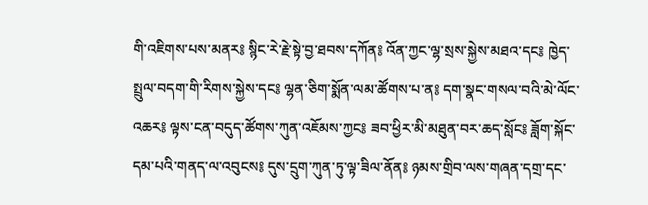གི་འཇིགས་པས་མནར༔ སྙིང་རེ་རྗེ་སྟེ་བྱ་ཐབས་དཀོན༔ འོན་ཀྱང་ལྷ་སྲས་སྐྱེས་མཐའ་དང༔ ཁྱེད་སྤྲུལ་བདག་གི་རིགས་སྐྱེས་དང༔ ལྷན་ཅིག་སྨོན་ལམ་ཚོགས་པ་ན༔ དག་སྣང་གསལ་བའི་མེ་ལོང་འཆར༔ ལྟས་ངན་བདུད་ཚོགས་ཀུན་འཇོམས་ཀྱང༔ ཟབ་ཕྱིར་མི་མཐུན་བར་ཆད་སློང༔ ཟློག་སྐོང་དམ་པའི་གནད་ལ་འབུངས༔ དུས་དྲུག་ཀུན་ཏུ་ལྟ་ཟིལ་ནོན༔ ཉམས་གྲིབ་ལས་གཞན་དགྲ་དང་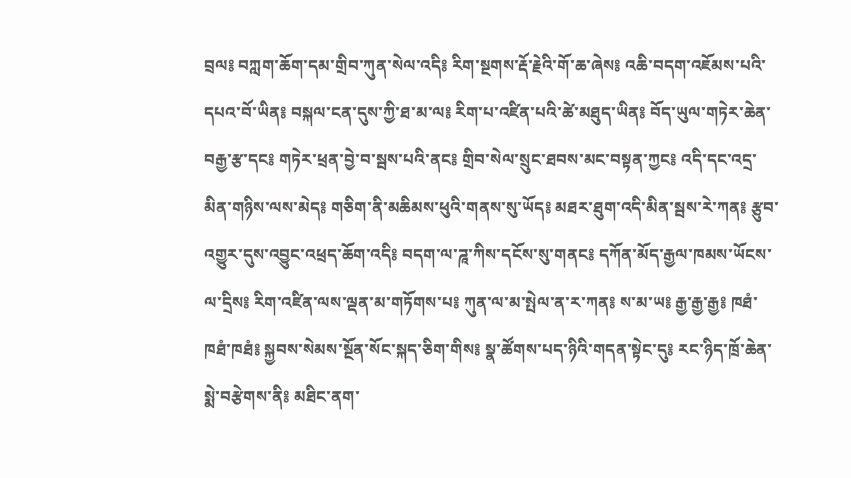བྲལ༔ བཀླག་ཆོག་དམ་གྲིབ་ཀུན་སེལ་འདི༔ རིག་སྔགས་རྡོ་རྗེའི་གོ་ཆ་ཞེས༔ འཆི་བདག་འཇོམས་པའི་དཔའ་བོ་ཡིན༔ བསྐལ་ངན་དུས་ཀྱི་ཐ་མ་ལ༔ རིག་པ་འཛིན་པའི་ཚེ་མཐུད་ཡིན༔ བོད་ཡུལ་གཏེར་ཆེན་བརྒྱ་རྩ་དང༔ གཏེར་ཕྲན་བྱེ་བ་སྦས་པའི་ནང༔ གྲིབ་སེལ་སྲུང་ཐབས་མང་བསྟན་ཀྱང༔ འདི་དང་འདྲ་མིན་གཉིས་ལས་མེད༔ གཅིག་ནི་མཆིམས་ཕུའི་གནས་སུ་ཡོད༔ མཐར་ཐུག་འདི་མིན་སྦས་རེ་ཀན༔ རྩུབ་འགྱུར་དུས་འབྱུང་འཕྲད་ཆོག་འདི༔ བདག་ལ་ཌཱ་ཀིས་དངོས་སུ་གནང༔ དཀོན་མོད་རྒྱལ་ཁམས་ཡོངས་ལ་དྲིས༔ རིག་འཛིན་ལས་ལྡན་མ་གཏོགས་པ༔ ཀུན་ལ་མ་སྤེལ་ན་ར་ཀན༔ ས་མ་ཡ༔ རྒྱ་རྒྱ་རྒྱ༔ ཁཐཾ་ཁཐཾ་ཁཐཾ༔ སྐྱབས་སེམས་སྔོན་སོང་སྐད་ཅིག་གིས༔ སྣ་ཚོགས་པད་ཉིའི་གདན་སྟེང་དུ༔ རང་ཉིད་ཁྲོ་ཆེན་སྨེ་བརྩེགས་ནི༔ མཐིང་ནག་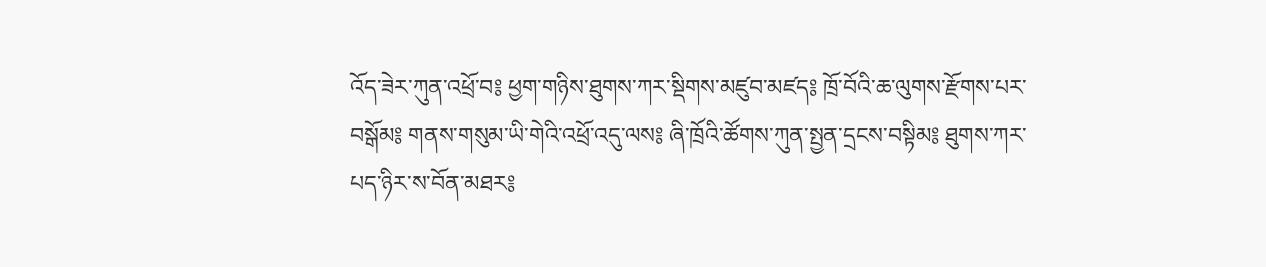འོད་ཟེར་ཀུན་འཕྲོ་བ༔ ཕྱག་གཉིས་ཐུགས་ཀར་སྡིགས་མཛུབ་མཛད༔ ཁྲོ་བོའི་ཆ་ལུགས་རྫོགས་པར་བསྒོམ༔ གནས་གསུམ་ཡི་གེའི་འཕྲོ་འདུ་ལས༔ ཞི་ཁྲོའི་ཚོགས་ཀུན་སྤྱན་དྲངས་བསྟིམ༔ ཐུགས་ཀར་པད་ཉིར་ས་བོན་མཐར༔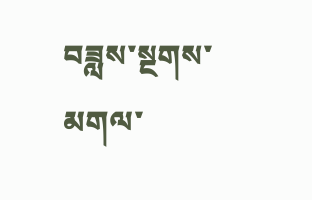བཟླས་སྔགས་མགལ་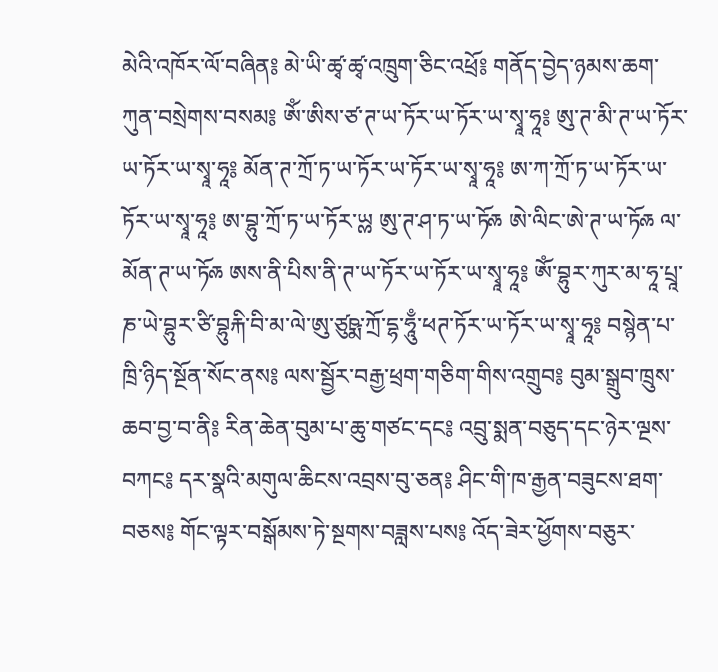མེའི་འཁོར་ལོ་བཞིན༔ མེ་ཡི་ཚྭ་ཚྭ་འཁྲུག་ཅིང་འཕྲོ༔ གནོད་བྱེད་ཉམས་ཆག་ཀུན་བསྲེགས་བསམ༔ ཨོཾ་ཨིས་ཙ་ཊ་ཡ་ཏོར་ཡ་ཏོར་ཡ་སྭཱ་ཧཱ༔ ཨུ་ཊ་མི་ཊ་ཡ་ཏོར་ཡ་ཏོར་ཡ་སྭཱ་ཧཱ༔ མོན་ཊ་ཀྲོ་ཏ་ཡ་ཏོར་ཡ་ཏོར་ཡ་སྭཱ་ཧཱ༔ ཨ་ཀ་ཀྲོ་ཏ་ཡ་ཏོར་ཡ་ཏོར་ཡ་སྭཱ་ཧཱ༔ ཨ་བྷུ་ཀྲོ་ཏ་ཡ་ཏོར་ཡྎ ཨུ་ཊ་ཤ་ཏ་ཡ་ཏོརྎ ཨེ་ལིང་ཨེ་ཊ་ཡ་ཏོརྎ ལ་མོན་ཊ་ཡ་ཏོརྎ ཨས་ནི་པིས་ནི་ཊ་ཡ་ཏོར་ཡ་ཏོར་ཡ་སྭཱ་ཧཱ༔ ཨོཾ་བྷུར་ཀུར་མ་ཧཱ་པྲཱ་ཎ་ཡེ་བྷུར་ཙི་བྷུརྐི་བི་མ་ལེ་ཨུ་ཙུཥྨ་ཀྲོ་དྷ་ཧཱུྃ་ཕཊ་ཏོར་ཡ་ཏོར་ཡ་སྭཱ་ཧཱ༔ བསྙེན་པ་ཁྲི་ཉིད་སྔོན་སོང་ནས༔ ལས་སྦྱོར་བརྒྱ་ཕྲག་གཅིག་གིས་འགྲུབ༔ བུམ་སྒྲུབ་ཁྲུས་ཆབ་བྱ་བ་ནི༔ རིན་ཆེན་བུམ་པ་ཆུ་གཙང་དང༔ འབྲུ་སྨན་བཅུད་དང་ཉེར་ལྔས་བཀང༔ དར་སྣའི་མགུལ་ཆིངས་འབྲས་བུ་ཅན༔ ཤིང་གི་ཁ་རྒྱན་བཟུངས་ཐག་བཅས༔ གོང་ལྟར་བསྒོམས་ཏེ་སྔགས་བཟླས་པས༔ འོད་ཟེར་ཕྱོགས་བཅུར་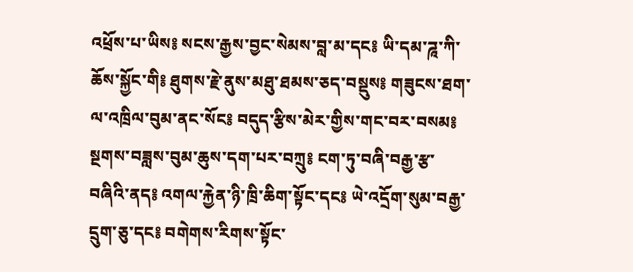འཕྲོས་པ་ཡིས༔ སངས་རྒྱས་བྱང་སེམས་བླ་མ་དང༔ ཡི་དམ་ཌཱ་ཀི་ཆོས་སྐྱོང་གི༔ ཐུགས་རྗེ་ནུས་མཐུ་ཐམས་ཅད་བསྡུས༔ གཟུངས་ཐག་ལ་འཁྲིལ་བུམ་ནང་སོང༔ བདུད་རྩིས་མེར་གྱིས་གང་བར་བསམ༔ སྔགས་བཟླས་བུམ་ཆུས་དག་པར་བཀྲུ༔ ངག་ཏུ་བཞི་བརྒྱ་རྩ་བཞིའི་ནད༔ འགལ་རྐྱེན་ཉི་ཁྲི་ཆིག་སྟོང་དང༔ ཡེ་འདྲོག་སུམ་བརྒྱ་དྲུག་ཅུ་དང༔ བགེགས་རིགས་སྟོང་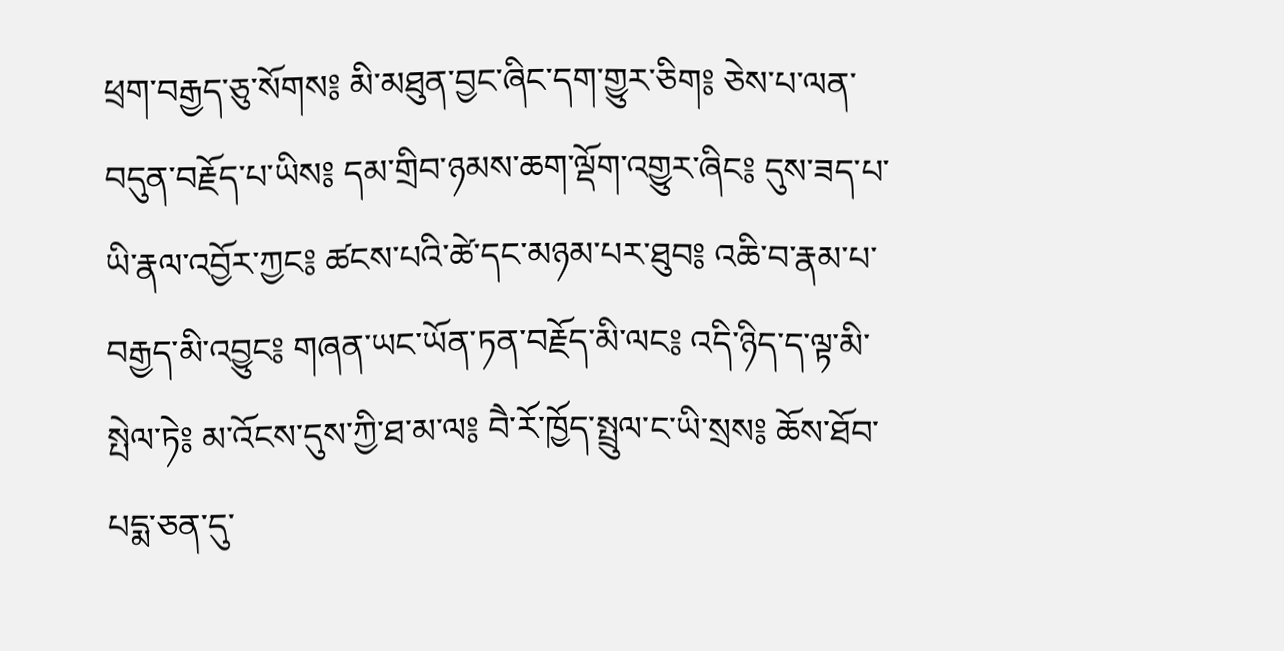ཕྲག་བརྒྱད་ཅུ་སོགས༔ མི་མཐུན་བྱང་ཞིང་དག་གྱུར་ཅིག༔ ཅེས་པ་ལན་བདུན་བརྗོད་པ་ཡིས༔ དམ་གྲིབ་ཉམས་ཆག་ལྡོག་འགྱུར་ཞིང༔ དུས་ཟད་པ་ཡི་རྣལ་འབྱོར་ཀྱང༔ ཚངས་པའི་ཚེ་དང་མཉམ་པར་ཐུབ༔ འཆི་བ་རྣམ་པ་བརྒྱད་མི་འབྱུང༔ གཞན་ཡང་ཡོན་ཏན་བརྗོད་མི་ལང༔ འདི་ཉིད་ད་ལྟ་མི་སྤེལ་ཏེ༔ མ་འོངས་དུས་ཀྱི་ཐ་མ་ལ༔ བཻ་རོ་ཁྱོད་སྤྲུལ་ང་ཡི་སྲས༔ ཆོས་ཐོབ་པདྨ་ཅན་དུ་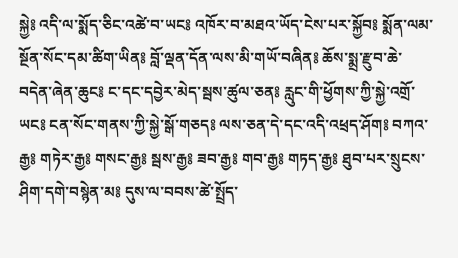སྐྱེ༔ འདི་ལ་སྨོད་ཅིང་འཚེ་བ་ཡང༔ འཁོར་བ་མཐའ་ཡོད་ངེས་པར་སྐྱོབ༔ སྨོན་ལམ་སྔོན་སོང་དམ་ཚིག་ཡིན༔ བློ་ལྡན་དོན་ལས་མི་གཡོ་བཞིན༔ ཆོས་སྨྲ་རྫུབ་ཆེ་བདེན་ཞེན་ཆུང༔ ང་དང་དབྱེར་མེད་སྦས་ཚུལ་ཅན༔ རླུང་གི་ཕྱོགས་ཀྱི་སྐྱེ་འགྲོ་ཡང༔ ངན་སོང་གནས་ཀྱི་སྐྱེ་སྒོ་གཅད༔ ལས་ཅན་དེ་དང་འདི་འཕྲད་ཤོག༔ བཀའ་རྒྱ༔ གཏེར་རྒྱ༔ གསང་རྒྱ༔ སྦས་རྒྱ༔ ཟབ་རྒྱ༔ གབ་རྒྱ༔ གཏད་རྒྱ༔ ཐུབ་པར་སྲུངས་ཤིག་དགེ་བསྙེན་མ༔ དུས་ལ་བབས་ཚེ་སྤྲོད་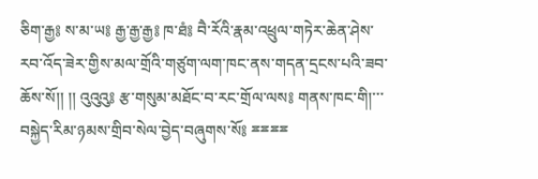ཅིག་རྒྱ༔ ས་མ་ཡ༔ རྒྱ་རྒྱ་རྒྱ༔ ཁ་ཐཾ༔ བཻ་རོའི་རྣམ་འཕྲུལ་གཏེར་ཆེན་ཤེས་རབ་འོད་ཟེར་གྱིས་མལ་གྲོའི་གཙུག་ལག་ཁང་ནས་གདན་དྲངས་པའི་ཟབ་ཆོས་སོ།། །། འུའུའུ༔ རྩ་གསུམ་མཐོང་བ་རང་གྲོལ་ལས༔ གནས་ཁང་གི།་་་བསྐྱེད་རིམ་ཉམས་གྲིབ་སེལ་བྱེད་བཞུགས་སོ༔ ྈྈྈྈ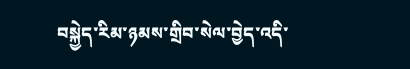བསྐྱེད་རིམ་ཉམས་གྲིབ་སེལ་བྱེད་འདི་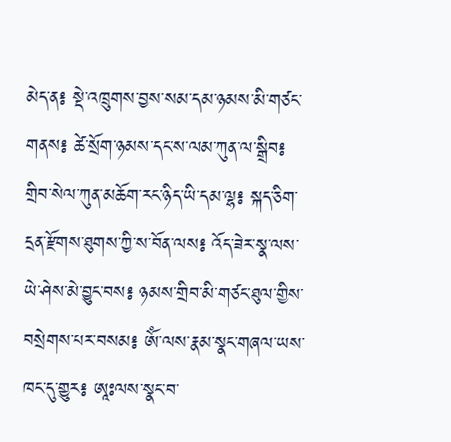མེད་ན༔ སྡེ་འཁྲུགས་བྱས་སམ་དམ་ཉམས་མི་གཙང་གནས༔ ཚེ་སྲོག་ཉམས་དང་ས་ལམ་ཀུན་ལ་སྒྲིབ༔ གྲིབ་སེལ་ཀུན་མཆོག་རང་ཉིད་ཡི་དམ་ལྷ༔ སྐད་ཅིག་དྲན་རྫོགས་ཐུགས་ཀྱི་ས་བོན་ལས༔ འོད་ཟེར་སྣ་ལས་ཡེ་ཤེས་མེ་བྱུང་བས༔ ཉམས་གྲིབ་མི་གཙང་ཐུལ་གྱིས་བསྲེགས་པར་བསམ༔ ཨོཾ་ལས་རྣམ་སྣང་གཞལ་ཡས་ཁང་དུ་གྱུར༔ ཨཱཿལས་སྣང་བ་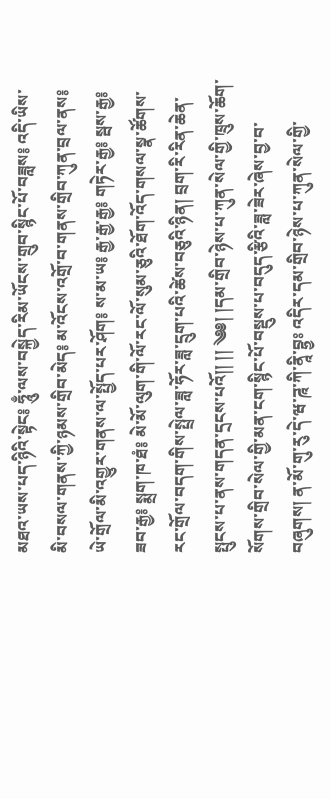མཐའ་ཡས་པད་ཉིའི་སྟེང༔ ཧཱུྃ་ལས་བསྐྱེད་རིམ་ཡོངས་གྲུབ་སྙིང་པོ་བཟླས༔ འདི་ཡིས་མི་བསལ་གནས་ཀྱི་ཉམས་གྲིབ་མེད༔ མ་འོངས་འགྲོ་བ་གནས་གྲིབ་ཀུན་བྲལ་ནས༔ ཡེ་གྲོལ་མི་འགྱུར་གནས་ལ་སྤྱོད་པར་ཤོག༔ ས་མ་ཡ༔ རྒྱ་རྒྱ་རྒྱ༔ གཏེར་རྒྱ༔ སྦས་རྒྱ༔ ཟབ་རྒྱ༔ སྨྲག་ཁ་ཐཾ༔ མེ་མོ་ལུག་གི་ལོ་རང་ལོ་སུམ་ཅུའི་ཐོག་འོད་གསལ་སྣ་ཚོགས་རང་གྲོལ་བདག་གིས་སྤྲེལ་ཟླ་ཧོར་ཟླ་དྲུག་པའི་ཚེས་བཅུའི་ཉིན། བྲག་རི་རིན་ཆེན་སྤུངས་པ་ནས་གདན་དྲངས་པའོ།། །། ༄༅། །དམ་གྲིབ་ཉེས་པ་ཀུན་སེལ་གྱི་ཁྲུས་ཆོག་སོགས་གྲིབ་སེལ་གྱི་མན་ངག་སྙིང་པོ་བསྡུས་པ་བདུད་རྩིའི་ཟླ་ཟེར་ཞེས་བྱ་བ་བཞུགས། ན་མོ་གུ་རུ་དེ་ཝ་ཌཱ་ཀི་ནཱི་བྷྱཿ འདིར་དམ་གྲིབ་ཉེས་པ་ཀུན་སེལ་གྱི་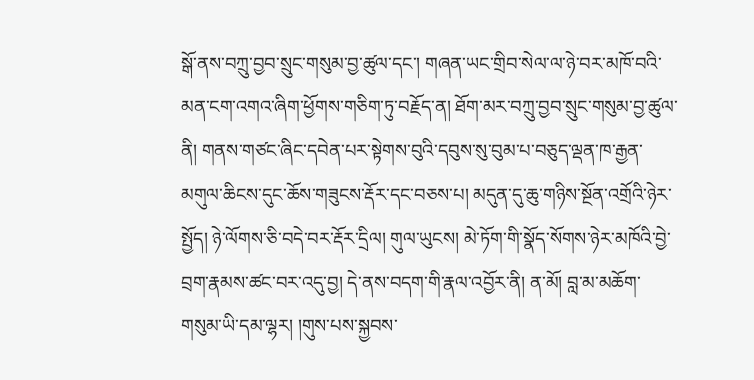སྒོ་ནས་བཀྲུ་བྱབ་སྲུང་གསུམ་བྱ་ཚུལ་དང་། གཞན་ཡང་གྲིབ་སེལ་ལ་ཉེ་བར་མཁོ་བའི་མན་ངག་འགའ་ཞིག་ཕྱོགས་གཅིག་ཏུ་བརྗོད་ན། ཐོག་མར་བཀྲུ་བྱབ་སྲུང་གསུམ་བྱ་ཚུལ་ནི། གནས་གཙང་ཞིང་དབེན་པར་སྟེགས་བུའི་དབུས་སུ་བུམ་པ་བཅུད་ལྡན་ཁ་རྒྱན་མགུལ་ཆིངས་དུང་ཆོས་གཟུངས་རྡོར་དང་བཅས་པ། མདུན་དུ་ཆུ་གཉིས་སྔོན་འགྲོའི་ཉེར་སྤྱོད། ཉེ་ལོགས་ཅི་བདེ་བར་རྡོར་དྲིལ། གུལ་ཡུངས། མེ་ཏོག་གི་སྣོད་སོགས་ཉེར་མཁོའི་བྱེ་བྲག་རྣམས་ཚང་བར་འདུ་བྱ། དེ་ནས་བདག་གི་རྣལ་འབྱོར་ནི། ན་མོ། བླ་མ་མཆོག་གསུམ་ཡི་དམ་ལྷར། །གུས་པས་སྐྱབས་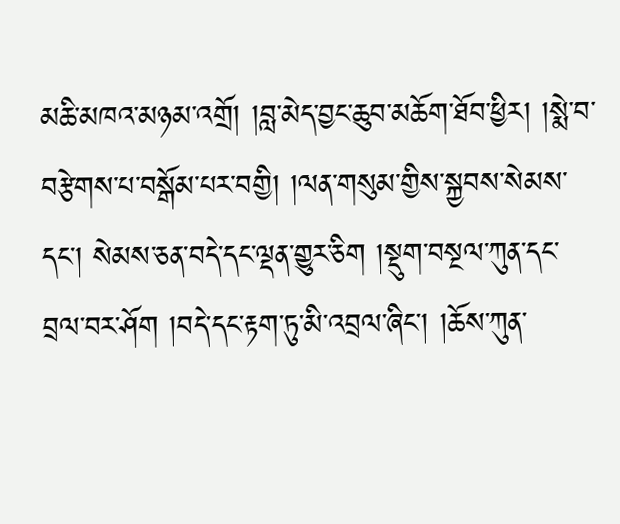མཆི་མཁའ་མཉམ་འགྲོ། །བླ་མེད་བྱང་ཆུབ་མཆོག་ཐོབ་ཕྱིར། །སྨེ་བ་བརྩེགས་པ་བསྒོམ་པར་བགྱི། །ལན་གསུམ་གྱིས་སྐྱབས་སེམས་དང་། སེམས་ཅན་བདེ་དང་ལྡན་གྱུར་ཅིག །སྡུག་བསྔལ་ཀུན་དང་བྲལ་བར་ཤོག །བདེ་དང་རྟག་ཏུ་མི་འབྲལ་ཞིང་། །ཆོས་ཀུན་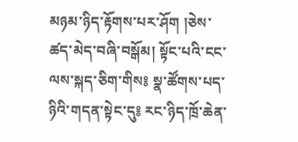མཉམ་ཉིད་རྟོགས་པར་ཤོག །ཅེས་ཚད་མེད་བཞི་བསྒོམ། སྟོང་པའི་ངང་ལས་སྐད་ཅིག་གིས༔ སྣ་ཚོགས་པད་ཉིའི་གདན་སྟེང་དུ༔ རང་ཉིད་ཁྲོ་ཆེན་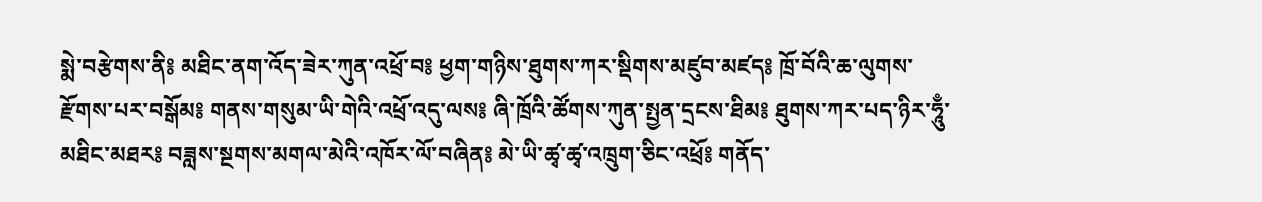སྨེ་བརྩེགས་ནི༔ མཐིང་ནག་འོད་ཟེར་ཀུན་འཕྲོ་བ༔ ཕྱག་གཉིས་ཐུགས་ཀར་སྡིགས་མཛུབ་མཛད༔ ཁྲོ་བོའི་ཆ་ལུགས་རྫོགས་པར་བསྒོམ༔ གནས་གསུམ་ཡི་གེའི་འཕྲོ་འདུ་ལས༔ ཞི་ཁྲོའི་ཚོགས་ཀུན་སྤྱན་དྲངས་ཐིམ༔ ཐུགས་ཀར་པད་ཉིར་ཧཱུྃ་མཐིང་མཐར༔ བཟླས་སྔགས་མགལ་མེའི་འཁོར་ལོ་བཞིན༔ མེ་ཡི་ཚྭ་ཚྭ་འཁྲུག་ཅིང་འཕྲོ༔ གནོད་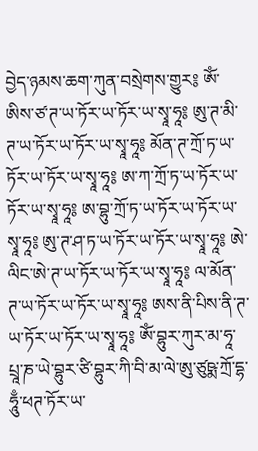བྱེད་ཉམས་ཆག་ཀུན་བསྲེགས་གྱུར༔ ཨོཾ་ཨིས་ཙ་ཊ་ཡ་ཏོར་ཡ་ཏོར་ཡ་སྭཱ་ཧཱ༔ ཨུ་ཊ་མི་ཊ་ཡ་ཏོར་ཡ་ཏོར་ཡ་སྭཱ་ཧཱ༔ མོན་ཊ་ཀྲོ་ཏ་ཡ་ཏོར་ཡ་ཏོར་ཡ་སྭཱ་ཧཱ༔ ཨ་ཀ་ཀྲོ་ཏ་ཡ་ཏོར་ཡ་ཏོར་ཡ་སྭཱ་ཧཱ༔ ཨ་བྷུ་ཀྲོ་ཏ་ཡ་ཏོར་ཡ་ཏོར་ཡ་སྭཱ་ཧཱ༔ ཨུ་ཊ་ཤ་ཏ་ཡ་ཏོར་ཡ་ཏོར་ཡ་སྭཱ་ཧཱ༔ ཨེ་ལིང་ཨེ་ཊ་ཡ་ཏོར་ཡ་ཏོར་ཡ་སྭཱ་ཧཱ༔ ལ་མོན་ཊ་ཡ་ཏོར་ཡ་ཏོར་ཡ་སྭཱ་ཧཱ༔ ཨས་ནི་པིས་ནི་ཊ་ཡ་ཏོར་ཡ་ཏོར་ཡ་སྭཱ་ཧཱ༔ ཨོཾ་བྷུར་ཀུར་མ་ཧཱ་པྲཱ་ཎ་ཡེ་བྷུར་ཙི་བྷུར་ཀི་བི་མ་ལེ་ཨུ་ཙུཥྨ་ཀྲོ་དྷ་ཧཱུྃ་ཕཊ་ཏོར་ཡ་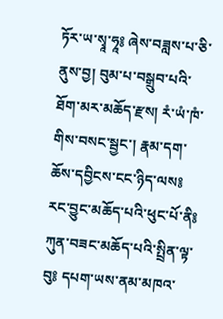ཏོར་ཡ་སྭཱ་ཧཱ༔ ཞེས་བཟླས་པ་ཅི་ནུས་བྱ། བུམ་པ་བསྒྲུབ་པའི་ཐོག་མར་མཆོད་རྫས། རཾ་ཡཾ་ཁཾ་གིས་བསང་སྦྱང་། རྣམ་དག་ཆོས་དབྱིངས་ངང་ཉིད་ལས༔ རང་བྱུང་མཆོད་པའི་ཕུང་པོ་ནི༔ ཀུན་བཟང་མཆོད་པའི་སྤྲིན་ལྟ་བུ༔ དཔག་ཡས་ནམ་མཁའ་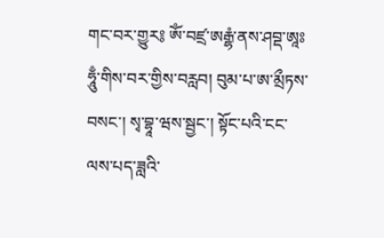གང་བར་གྱུར༔ ཨོཾ་བཛྲ་ཨརྒྷཾ་ནས་ཤབྡ་ཨཱཿཧཱུྃ་གིས་བར་གྱིས་བརླབ། བུམ་པ་ཨ་མྲྀཏས་བསང་། སྭ་བྷཱ་ཝས་སྦྱང་། སྟོང་པའི་ངང་ལས་པད་ཟླའི་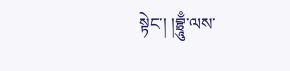སྟེང་། །བྷྲཱུྃ་ལས་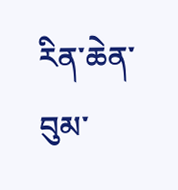རིན་ཆེན་བུམ་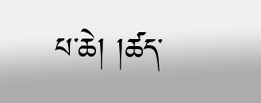པ་ཆེ། །ཚད་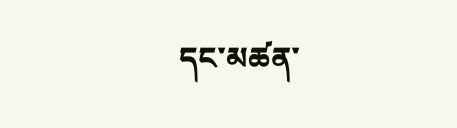དང་མཚན་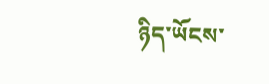ཉིད་ཡོངས་